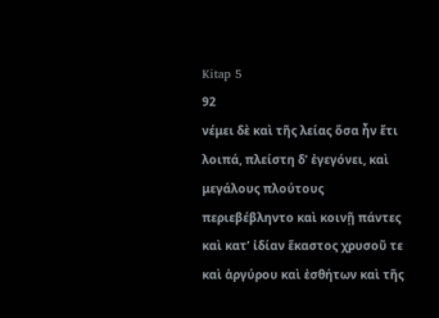Kitap 5
92
νέμει δὲ καὶ τῆς λείας ὅσα ἦν ἔτι λοιπά, πλείστη δʼ ἐγεγόνει, καὶ μεγάλους πλούτους περιεβέβληντο καὶ κοινῇ πάντες καὶ κατʼ ἰδίαν ἕκαστος χρυσοῦ τε καὶ ἀργύρου καὶ ἐσθήτων καὶ τῆς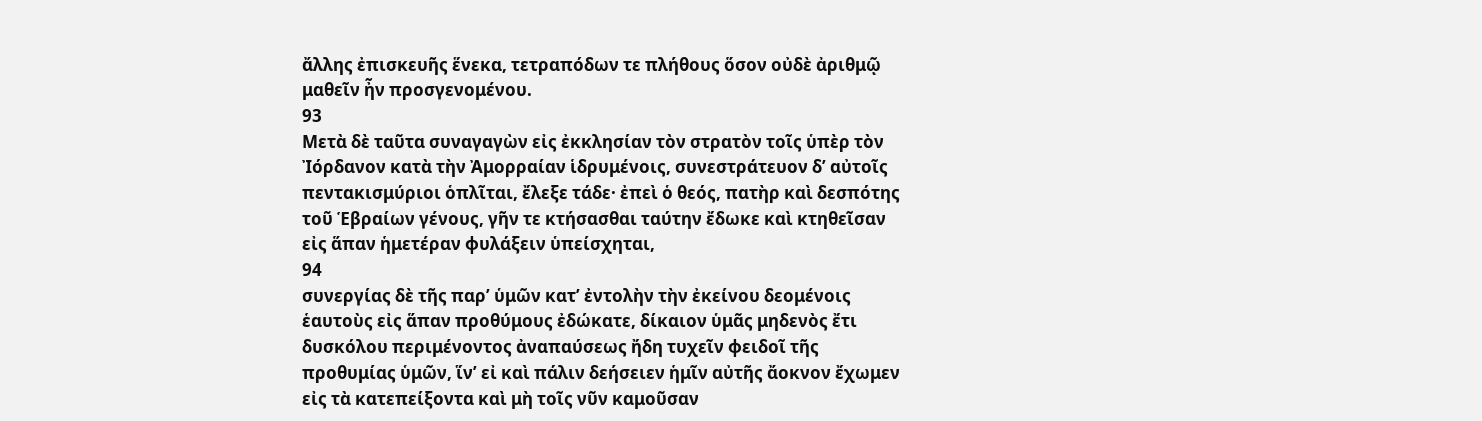ἄλλης ἐπισκευῆς ἕνεκα, τετραπόδων τε πλήθους ὅσον οὐδὲ ἀριθμῷ μαθεῖν ἦν προσγενομένου.
93
Μετὰ δὲ ταῦτα συναγαγὼν εἰς ἐκκλησίαν τὸν στρατὸν τοῖς ὑπὲρ τὸν Ἰόρδανον κατὰ τὴν Ἀμορραίαν ἱδρυμένοις, συνεστράτευον δʼ αὐτοῖς πεντακισμύριοι ὁπλῖται, ἔλεξε τάδε· ἐπεὶ ὁ θεός, πατὴρ καὶ δεσπότης τοῦ Ἑβραίων γένους, γῆν τε κτήσασθαι ταύτην ἔδωκε καὶ κτηθεῖσαν εἰς ἅπαν ἡμετέραν φυλάξειν ὑπείσχηται,
94
συνεργίας δὲ τῆς παρʼ ὑμῶν κατʼ ἐντολὴν τὴν ἐκείνου δεομένοις ἑαυτοὺς εἰς ἅπαν προθύμους ἐδώκατε, δίκαιον ὑμᾶς μηδενὸς ἔτι δυσκόλου περιμένοντος ἀναπαύσεως ἤδη τυχεῖν φειδοῖ τῆς προθυμίας ὑμῶν, ἵνʼ εἰ καὶ πάλιν δεήσειεν ἡμῖν αὐτῆς ἄοκνον ἔχωμεν εἰς τὰ κατεπείξοντα καὶ μὴ τοῖς νῦν καμοῦσαν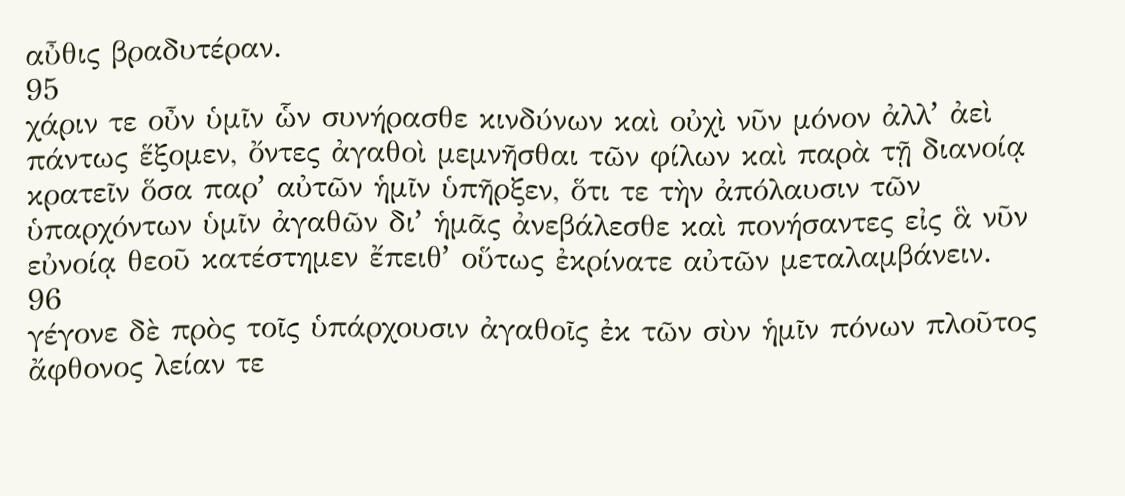αὖθις βραδυτέραν.
95
χάριν τε οὖν ὑμῖν ὧν συνήρασθε κινδύνων καὶ οὐχὶ νῦν μόνον ἀλλʼ ἀεὶ πάντως ἕξομεν, ὄντες ἀγαθοὶ μεμνῆσθαι τῶν φίλων καὶ παρὰ τῇ διανοίᾳ κρατεῖν ὅσα παρʼ αὐτῶν ἡμῖν ὑπῆρξεν, ὅτι τε τὴν ἀπόλαυσιν τῶν ὑπαρχόντων ὑμῖν ἀγαθῶν διʼ ἡμᾶς ἀνεβάλεσθε καὶ πονήσαντες εἰς ἃ νῦν εὐνοίᾳ θεοῦ κατέστημεν ἔπειθʼ οὕτως ἐκρίνατε αὐτῶν μεταλαμβάνειν.
96
γέγονε δὲ πρὸς τοῖς ὑπάρχουσιν ἀγαθοῖς ἐκ τῶν σὺν ἡμῖν πόνων πλοῦτος ἄφθονος λείαν τε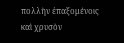πολλὴν ἐπαξομένοις καὶ χρυσὸν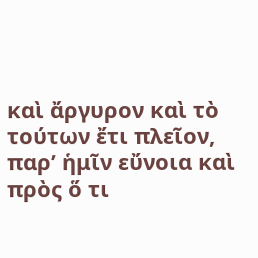καὶ ἄργυρον καὶ τὸ τούτων ἔτι πλεῖον, παρʼ ἡμῖν εὔνοια καὶ πρὸς ὅ τι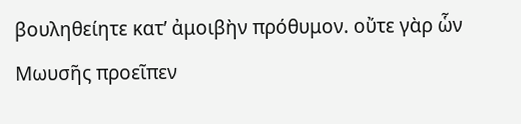βουληθείητε κατʼ ἀμοιβὴν πρόθυμον. οὔτε γὰρ ὧν Μωυσῆς προεῖπεν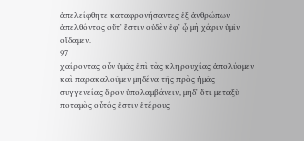ἀπελείφθητε καταφρονήσαντες ἐξ ἀνθρώπων ἀπελθόντος οὔτʼ ἔστιν οὐδὲν ἐφʼ ᾧ μὴ χάριν ὑμῖν οἴδαμεν.
97
χαίροντας οὖν ὑμᾶς ἐπὶ τὰς κληρουχίας ἀπολύομεν καὶ παρακαλοῦμεν μηδένα τῆς πρὸς ἡμᾶς συγγενείας ὅρον ὑπολαμβάνειν, μηδʼ ὅτι μεταξὺ ποταμὸς οὗτός ἐστιν ἑτέρους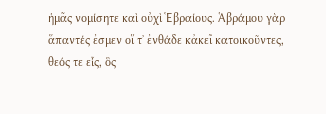ἡμᾶς νομίσητε καὶ οὐχὶ Ἑβραίους. Ἁβράμου γὰρ ἅπαντές ἐσμεν οἵ τʼ ἐνθάδε κἀκεῖ κατοικοῦντες, θεός τε εἷς, ὃς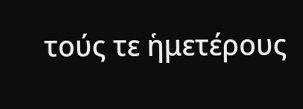τούς τε ἡμετέρους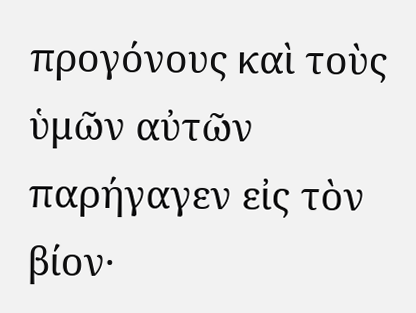προγόνους καὶ τοὺς ὑμῶν αὐτῶν παρήγαγεν εἰς τὸν βίον·